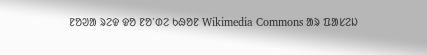ᱱᱚᱣᱟ ᱨᱮᱫ ᱫᱚ ᱱᱚᱸᱰᱮ ᱠᱷᱚᱱ Wikimedia Commons ᱟᱨ ᱯᱟᱥᱮᱡ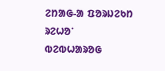ᱮᱴᱟᱜ-ᱟ ᱯᱚᱨᱡᱮᱠᱴ ᱨᱮᱦᱚᱸ ᱵᱮᱵᱦᱟᱨᱚᱜ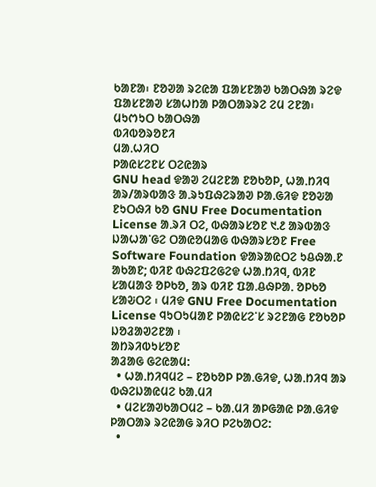ᱠᱟᱱᱟ᱾ ᱱᱚᱣᱟ ᱨᱮᱭᱟ ᱯᱟᱥᱱᱟᱣ ᱠᱟᱛᱷᱟ ᱨᱮᱫ ᱯᱟᱥᱱᱟᱣ ᱥᱟᱦᱴᱟ ᱞᱟᱛᱟᱨᱨᱮ ᱮᱢ ᱮᱱᱟ᱾
ᱢᱩᱬᱩᱛ ᱠᱟᱛᱷᱟ
ᱵᱤᱵᱚᱨᱚᱱᱤ
ᱢᱟᱹᱦᱤᱛ
ᱞᱟᱭᱥᱮᱱᱥ ᱛᱮᱭᱟᱨ
GNU head ᱫᱟᱣ ᱮᱢᱮᱱᱟ ᱱᱚᱠᱚᱞ, ᱦᱟᱹᱴᱤᱧ ᱟᱨ/ᱟᱨᱵᱟᱝ ᱟᱹᱨᱩᱯᱷᱮᱨᱟᱣ ᱞᱟᱹᱜᱤᱫ ᱱᱚᱶᱟ ᱱᱩᱛᱷᱤ ᱠᱚ GNU Free Documentation License ᱟᱹᱨᱤ ᱛᱮ, ᱵᱷᱟᱨᱥᱚᱱ ᱑.᱒ ᱟᱨᱵᱟᱝ ᱡᱟᱦᱟᱸᱜᱮ ᱛᱟᱭᱚᱢᱟᱜ ᱵᱷᱟᱨᱥᱚᱱ Free Software Foundation ᱫᱟᱨᱟᱭᱛᱮ ᱩᱪᱷᱟᱹᱱ ᱟᱠᱟᱱ; ᱵᱤᱱ ᱵᱷᱮᱯᱮᱜᱮᱫ ᱦᱟᱹᱴᱤᱧ, ᱵᱤᱱ ᱥᱟᱢᱟᱝ ᱚᱞᱠᱚ, ᱟᱨ ᱵᱤᱱ ᱯᱟᱹᱪᱷᱞᱟᱹ ᱚᱞᱠᱚ ᱥᱟᱶᱛᱮ ᱾ ᱢᱤᱫ GNU Free Documentation License ᱧᱩᱛᱩᱢᱟᱱ ᱞᱟᱭᱥᱮᱸᱥ ᱨᱮᱱᱟᱜ ᱱᱚᱠᱚᱞ ᱡᱚᱲᱟᱣᱮᱱᱟ ᱾
ᱟᱴᱨᱤᱵᱩᱥᱚᱱ
ᱟᱲᱟᱜ ᱜᱮᱭᱟᱢ:
  • ᱦᱟᱹᱴᱤᱧᱢᱮ – ᱱᱚᱠᱚᱞ ᱞᱟᱹᱜᱤᱫ, ᱦᱟᱹᱴᱤᱧ ᱟᱨ ᱵᱷᱮᱡᱟᱭᱢᱮ ᱠᱟᱹᱢᱤ
  • ᱢᱮᱥᱟᱣᱠᱟᱛᱢᱮ – ᱠᱟᱹᱢᱤ ᱟᱞᱜᱟᱭ ᱞᱟᱹᱜᱤᱫ
ᱞᱟᱛᱟᱨ ᱨᱮᱭᱟᱜ ᱨᱤᱛ ᱞᱮᱠᱟᱛᱮ:
  •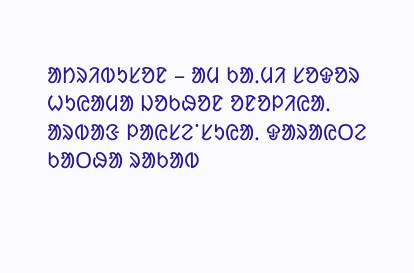ᱟᱴᱨᱤᱵᱩᱥᱚᱱ – ᱟᱢ ᱠᱟᱹᱢᱤ ᱥᱚᱫᱚᱨ ᱦᱩᱭᱟᱢᱟ ᱡᱚᱠᱷᱚᱱ ᱚᱱᱚᱞᱤᱭᱟᱹ ᱟᱨᱵᱟᱝ ᱞᱟᱭᱥᱮᱸᱥᱩᱭᱟᱹ ᱫᱟᱨᱟᱭᱛᱮ ᱠᱟᱛᱷᱟ ᱨᱟᱠᱟᱵ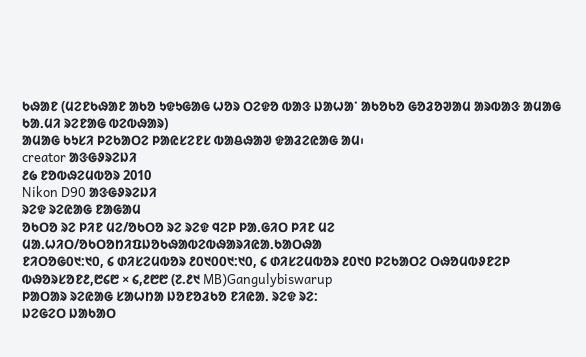ᱠᱷᱟᱱ (ᱢᱮᱱᱠᱷᱟᱱ ᱟᱠᱚ ᱩᱫᱩᱜᱟᱜ ᱦᱚᱨ ᱛᱮᱫᱚ ᱵᱟᱝ ᱡᱟᱦᱟᱸ ᱟᱠᱚᱠᱚ ᱜᱚᱲᱚᱣᱟᱢ ᱟᱨᱵᱟᱝ ᱟᱢᱟᱜ ᱠᱟᱹᱢᱤ ᱨᱮᱱᱟᱜ ᱵᱮᱵᱷᱟᱨ)
ᱟᱢᱟᱜ ᱠᱩᱥᱤ ᱞᱮᱠᱟᱛᱮ ᱞᱟᱭᱥᱮᱱᱥ ᱵᱟᱪᱷᱟᱣ ᱫᱟᱲᱮᱭᱟᱜ ᱟᱢ᱾
creator ᱟᱝᱜᱽᱨᱮᱡᱤ
᱒᱙ ᱱᱚᱵᱷᱮᱢᱵᱚᱨ 2010
Nikon D90 ᱟᱝᱜᱽᱨᱮᱡᱤ
ᱨᱮᱫ ᱨᱮᱭᱟᱜ ᱱᱟᱜᱟᱢ
ᱚᱠᱛᱚ ᱨᱮ ᱞᱤᱱ ᱢᱮ/ᱚᱠᱛᱚ ᱨᱮ ᱨᱮᱫ ᱧᱮᱞ ᱞᱟᱹᱜᱤᱛ ᱞᱤᱱ ᱢᱮ
ᱢᱟᱹᱦᱤᱛ/ᱚᱠᱛᱚᱴᱤᱯᱡᱚᱠᱷᱟᱵᱮᱵᱷᱟᱨᱤᱭᱟᱹᱠᱟᱛᱷᱟ
ᱱᱤᱛᱚᱜ᱐᱑:᱑᱐, ᱔ ᱰᱤᱥᱮᱢᱵᱚᱨ ᱒᱐᱑᱐᱐᱑:᱑᱐, ᱔ ᱰᱤᱥᱮᱢᱵᱚᱨ ᱒᱐᱑᱐ ᱞᱮᱠᱟᱛᱮ ᱛᱷᱚᱢᱵᱽᱱᱮᱞ ᱵᱷᱚᱨᱥᱚᱱ᱒,᱘᱔᱘ × ᱔,᱒᱘᱘ (᱗.᱒᱑ MB)Gangulybiswarup
ᱞᱟᱛᱟᱨ ᱨᱮᱭᱟᱜ ᱥᱟᱦᱴᱟ ᱡᱚᱱᱚᱲᱠᱚ ᱱᱤᱭᱟᱹ ᱨᱮᱫ ᱨᱮ:
ᱡᱮᱜᱮᱛ ᱡᱟᱠᱟᱛ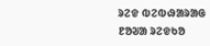ᱨᱮᱫ ᱵᱮᱵᱷᱟᱨᱟᱜ
ᱱᱚᱶᱟ ᱨᱮᱫᱠᱚ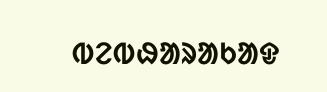ᱵᱮᱵᱷᱟᱨᱟᱠᱟᱫ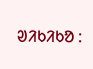ᱣᱤᱠᱤᱠᱚ :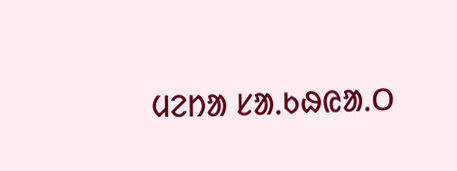ᱢᱮᱴᱟ ᱥᱟᱹᱠᱷᱭᱟᱹᱛ